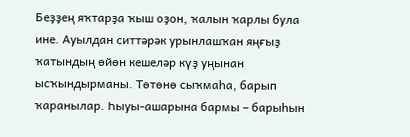Беҙҙең яҡтарҙа ҡыш оҙон, ҡалын ҡарлы була ине. Ауылдан ситтәрәк урынлашҡан яңғыҙ ҡатындың өйөн кешеләр күҙ уңынан ысҡындырманы. Төтөнө сыҡмаһа, барып ҡаранылар. Һыуы-ашарына бармы – барыһын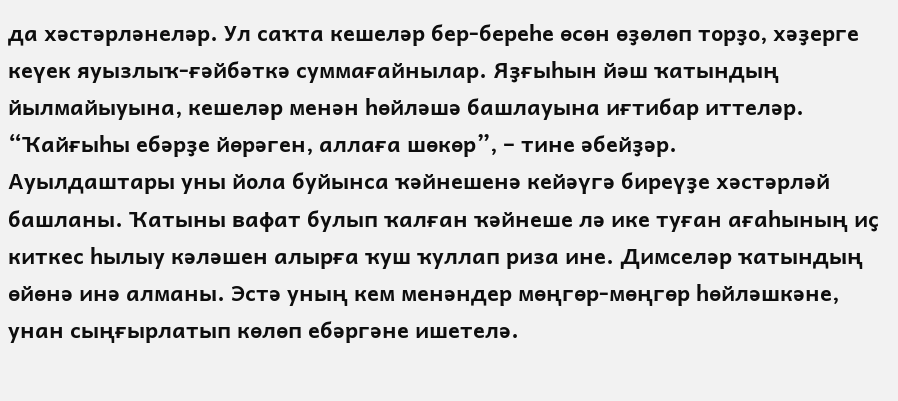да хәстәрләнеләр. Ул саҡта кешеләр бер-береһе өсөн өҙөлөп торҙо, хәҙерге кеүек яуызлыҡ-ғәйбәткә суммағайнылар. Яҙғыһын йәш ҡатындың йылмайыуына, кешеләр менән һөйләшә башлауына иғтибар иттеләр. “Ҡайғыһы ебәрҙе йөрәген, аллаға шөкөр”, – тине әбейҙәр.
Ауылдаштары уны йола буйынса ҡәйнешенә кейәүгә биреүҙе хәстәрләй башланы. Ҡатыны вафат булып ҡалған ҡәйнеше лә ике туған ағаһының иҫ киткес һылыу кәләшен алырға ҡуш ҡуллап риза ине. Димселәр ҡатындың өйөнә инә алманы. Эстә уның кем менәндер мөңгөр-мөңгөр һөйләшкәне, унан сыңғырлатып көлөп ебәргәне ишетелә.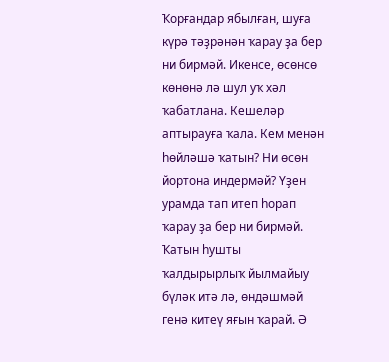Ҡорғандар ябылған, шуға күрә тәҙрәнән ҡарау ҙа бер ни бирмәй. Икенсе, өсөнсө көнөнә лә шул уҡ хәл ҡабатлана. Кешеләр аптырауға ҡала. Кем менән һөйләшә ҡатын? Ни өсөн йортона индермәй? Үҙен урамда тап итеп һорап ҡарау ҙа бер ни бирмәй. Ҡатын һушты ҡалдырырлыҡ йылмайыу бүләк итә лә, өндәшмәй генә китеү яғын ҡарай. Ә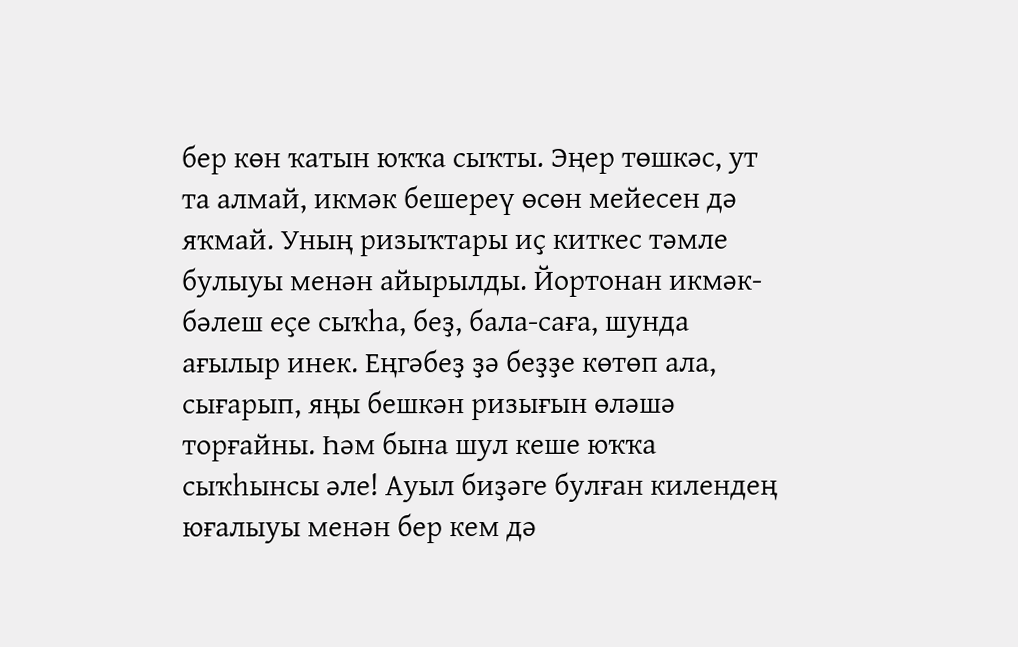бер көн ҡатын юҡҡа сыҡты. Эңер төшкәс, ут та алмай, икмәк бешереү өсөн мейесен дә яҡмай. Уның ризыҡтары иҫ киткес тәмле булыуы менән айырылды. Йортонан икмәк-бәлеш еҫе сыҡһа, беҙ, бала-саға, шунда ағылыр инек. Еңгәбеҙ ҙә беҙҙе көтөп ала, сығарып, яңы бешкән ризығын өләшә торғайны. Һәм бына шул кеше юҡҡа сыҡһынсы әле! Ауыл биҙәге булған килендең юғалыуы менән бер кем дә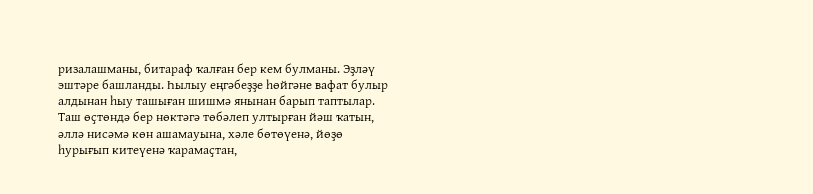ризалашманы, битараф ҡалған бер кем булманы. Эҙләү эштәре башланды. Һылыу еңгәбеҙҙе һөйгәне вафат булыр алдынан һыу ташыған шишмә янынан барып таптылар. Таш өҫтөндә бер нөктәгә төбәлеп ултырған йәш ҡатын, әллә нисәмә көн ашамауына, хәле бөтөүенә, йөҙө һурығып китеүенә ҡарамаҫтан,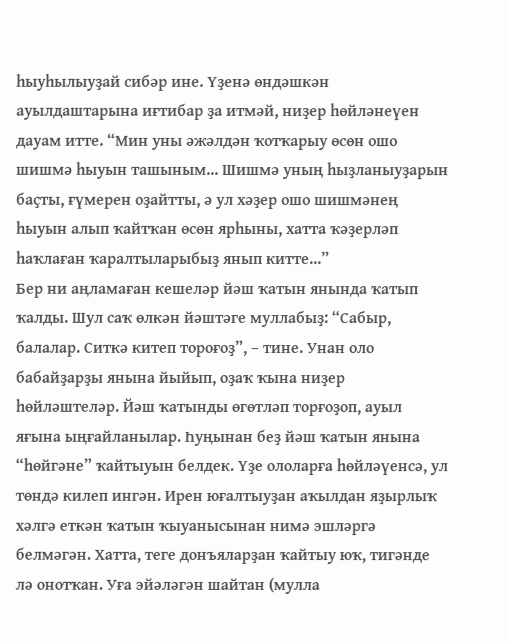һыуһылыуҙай сибәр ине. Үҙенә өндәшкән ауылдаштарына иғтибар ҙа итмәй, ниҙер һөйләнеүен дауам итте. “Мин уны әжәлдән ҡотҡарыу өсөн ошо шишмә һыуын ташыным... Шишмә уның һыҙланыуҙарын баҫты, ғүмерен оҙайтты, ә ул хәҙер ошо шишмәнең һыуын алып ҡайтҡан өсөн ярһыны, хатта ҡәҙерләп һаҡлаған ҡаралтыларыбыҙ янып китте...”
Бер ни аңламаған кешеләр йәш ҡатын янында ҡатып ҡалды. Шул саҡ өлкән йәштәге муллабыҙ: “Сабыр, балалар. Ситкә китеп тороғоҙ”, – тине. Унан оло бабайҙарҙы янына йыйып, оҙаҡ ҡына ниҙер һөйләштеләр. Йәш ҡатынды өгөтләп торғоҙоп, ауыл яғына ыңғайланылар. Һуңынан беҙ йәш ҡатын янына “һөйгәне” ҡайтыуын белдек. Үҙе ололарға һөйләүенсә, ул төндә килеп ингән. Ирен юғалтыуҙан аҡылдан яҙырлыҡ хәлгә еткән ҡатын ҡыуанысынан нимә эшләргә белмәгән. Хатта, теге донъяларҙан ҡайтыу юҡ, тигәнде лә онотҡан. Уға эйәләгән шайтан (мулла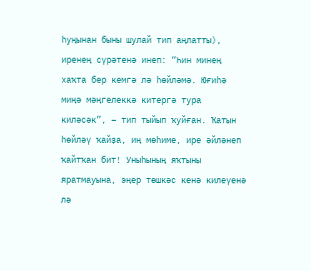һуңынан быны шулай тип аңлатты), иренең сүрәтенә инеп: “Һин минең хаҡта бер кемгә лә һөйләмә. Юғиһә миңә мәңгелеккә китергә тура киләсәк”, – тип тыйып ҡуйған. Ҡатын һөйләү ҡайҙа, иң мөһиме, ире әйләнеп ҡайтҡан бит! Уныһының яҡтыны яратмауына, эңер төшкәс кенә килеүенә лә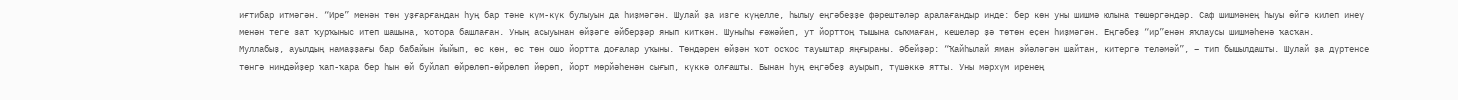иғтибар итмәгән. “Ире” менән төн уҙғарғандан һуң бар тәне күм-күк булыуын да һиҙмәгән. Шулай ҙа изге күңелле, һылыу еңгәбеҙҙе фәрештәләр аралағандыр инде: бер көн уны шишмә юлына төшөргәндәр. Саф шишмәнең һыуы өйгә килеп инеү менән теге зат ҡурҡыныс итеп шашына, ҡотора башлаған. Уның асыуынан өйҙәге әйберҙәр янып киткән. Шуныһы ғәжәйеп, ут йорттоң тышына сыҡмаған, кешеләр ҙә төтөн еҫен һиҙмәгән. Еңгәбеҙ “ир”енән яҡлаусы шишмәһенә ҡасҡан.
Муллабыҙ, ауылдың намаҙҙағы бар бабайын йыйып, өс көн, өс төн ошо йортта доғалар уҡыны. Төндәрен өйҙән ҡот осҡос тауыштар яңғыраны. Әбейҙәр: “Ҡайһылай яман эйәләгән шайтан, китергә теләмәй”, – тип бышылдашты. Шулай ҙа дүртенсе төнгә ниндәйҙер ҡап-ҡара бер һын өй буйлап өйрөлөп-өйрөлөп йөрөп, йорт мөрйәһенән сығып, күккә олғашты. Бынан һуң еңгәбеҙ ауырып, түшәккә ятты. Уны мәрхүм иренең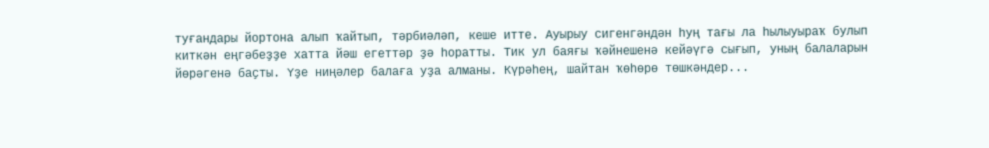туғандары йортона алып ҡайтып, тәрбиәләп, кеше итте. Ауырыу сигенгәндән һуң тағы ла һылыуыраҡ булып киткән еңгәбеҙҙе хатта йәш егеттәр ҙә һоратты. Тик ул баяғы ҡәйнешенә кейәүгә сығып, уның балаларын йөрәгенә баҫты. Үҙе ниңәлер балаға уҙа алманы. Күрәһең, шайтан ҡөһөрө төшкәндер...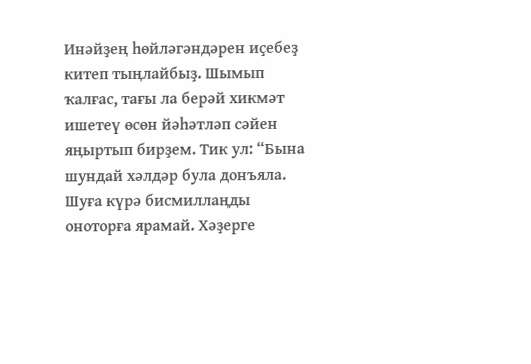Инәйҙең һөйләгәндәрен иҫебеҙ китеп тыңлайбыҙ. Шымып ҡалғас, тағы ла берәй хикмәт ишетеү өсөн йәһәтләп сәйен яңыртып бирҙем. Тик ул: “Бына шундай хәлдәр була донъяла. Шуға күрә бисмиллаңды оноторға ярамай. Хәҙерге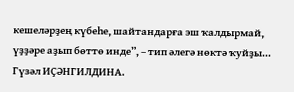кешеләрҙең күбеһе, шайтандарға эш ҡалдырмай, үҙҙәре аҙып бөттө инде”, – тип әлегә нөктә ҡуйҙы...
Гүзәл ИҪӘНГИЛДИНА.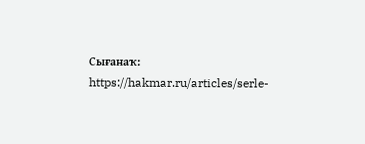Сығанаҡ: https://hakmar.ru/articles/serle-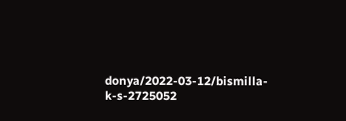donya/2022-03-12/bismilla-k-s-2725052